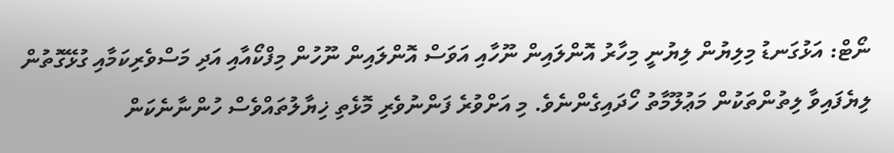ނޯޓް: އަޅުގަނޑު މިލިޔުން ލިޔުނީ މިހާރު އޮންލައިން ނޫހާއި އަވަސް އޮންލައިން ނޫހުން މިފްކޯއާއި އަދި މަސްވެރިކަމާއި ގުޅޭގޮތުން ލިޔެފައިވާ ލިތުންތަކުން މަޢުލޫމާތު ހޯދައިގެންނެވެ. މި އަށްވުރެ ފަންނުވެރި މޮޅެތި ޚިޔާލުތައްވެސް ހުންނާނެކަން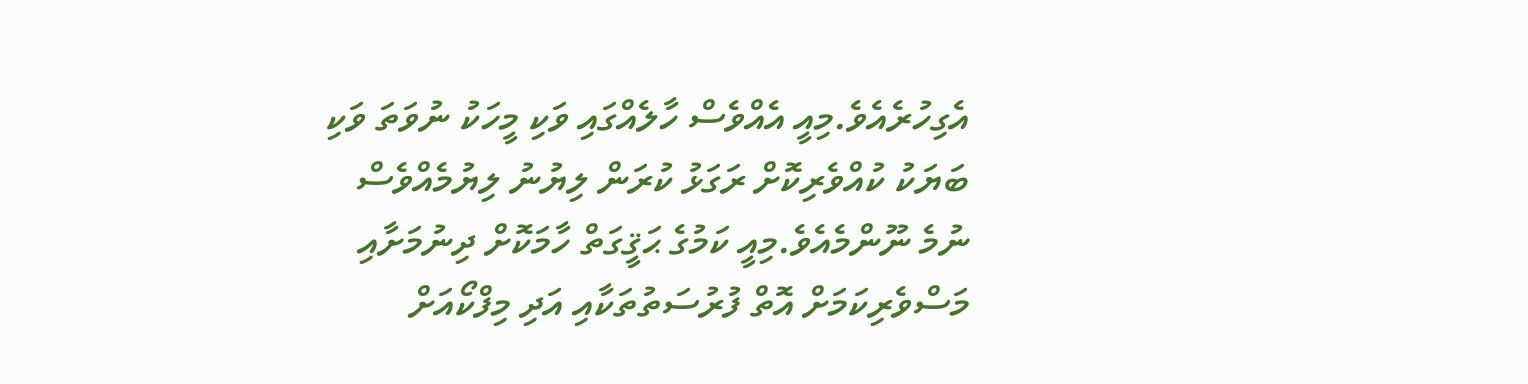އެގިހުރެއެވެ.މިއީ އެއްވެސް ހާލެއްގައި ވަކި މީހަކު ނުވަތަ ވަކި ބަޔަކު ކުއްވެރިކޮށް ރަގަޅު ކުރަން ލިޔުނު ލިޔުމެއްވެސް ނުމެ ނޫންމެއެވެ.މިއީ ކަމުގެ ޙަޤީގަތް ހާމަކޮށް ދިނުމަށާއި މަސްވެރިކަމަށް އޮތް ފުރުސަތުތަކާއި އަދި މިފްކޯއަށް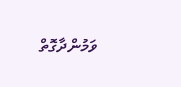ވަމުންދާގޮތް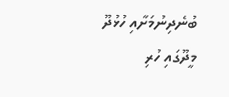ބުނެދިނުމަށާއި ހުޅުދޫ މީދޫގައި ހުރި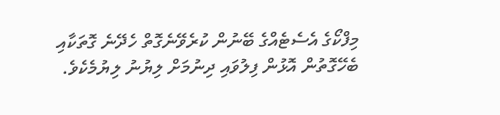މިފްކޯގެ އެސެޓެއްގެ ބޭނުން ކުރެވޭނެގޮތް ހެދޭނެ ގޮތަކާއި ބެހޭގޮތުން އޮޅުން ފިލުވައި ދިނުމަށް ލިޔުނު ލިޔުމެކެވެ.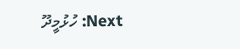Next: ހުޅުމީދޫ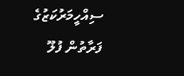ސިއްހީމަރުކަޒުގެ ފަރާތުން ފުލޫ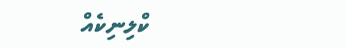ކްލިނިކެއް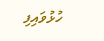ހުޅުވައިފި